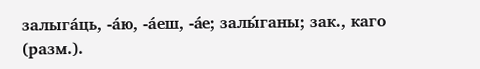залыга́ць, -а́ю, -а́еш, -а́е; залы́ганы; зак., каго (разм.).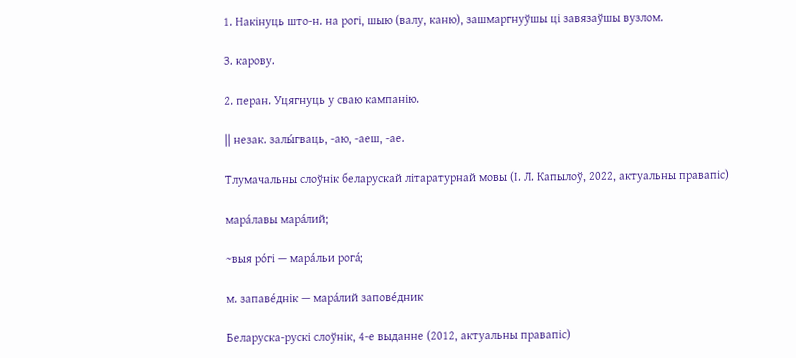1. Накінуць што-н. на рогі, шыю (валу, каню), зашмаргнуўшы ці завязаўшы вузлом.

З. карову.

2. перан. Уцягнуць у сваю кампанію.

|| незак. залы́гваць, -аю, -аеш, -ае.

Тлумачальны слоўнік беларускай літаратурнай мовы (І. Л. Капылоў, 2022, актуальны правапіс)

мара́лавы мара́лий;

~выя ро́гі — мара́льи рога́;

м. запаве́днік — мара́лий запове́дник

Беларуска-рускі слоўнік, 4-е выданне (2012, актуальны правапіс)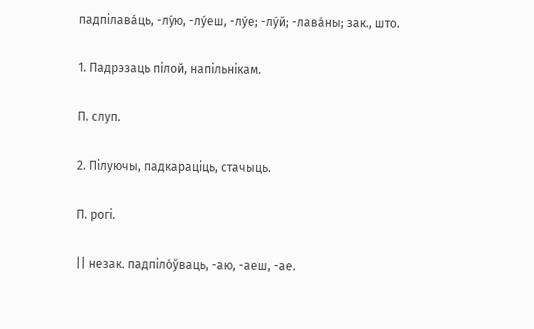падпілава́ць, -лу́ю, -лу́еш, -лу́е; -лу́й; -лава́ны; зак., што.

1. Падрэзаць пілой, напільнікам.

П. слуп.

2. Пілуючы, падкараціць, стачыць.

П. рогі.

|| незак. падпіло́ўваць, -аю, -аеш, -ае.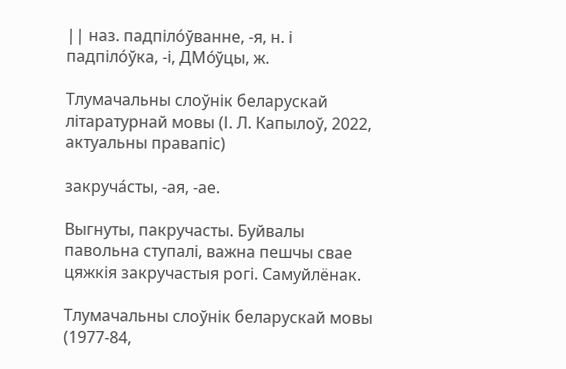|| наз. падпіло́ўванне, -я, н. і падпіло́ўка, -і, ДМо́ўцы, ж.

Тлумачальны слоўнік беларускай літаратурнай мовы (І. Л. Капылоў, 2022, актуальны правапіс)

закруча́сты, ‑ая, ‑ае.

Выгнуты, пакручасты. Буйвалы павольна ступалі, важна пешчы свае цяжкія закручастыя рогі. Самуйлёнак.

Тлумачальны слоўнік беларускай мовы (1977-84,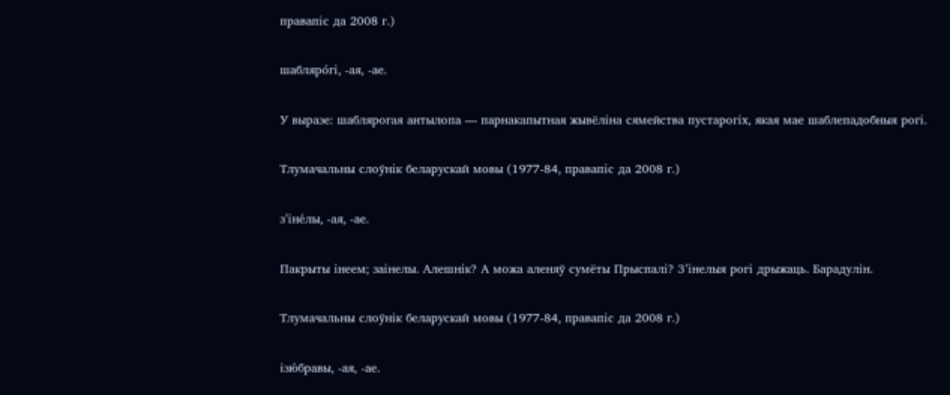правапіс да 2008 г.)

шабляро́гі, ‑ая, ‑ае.

У выразе: шаблярогая антылопа — парнакапытная жывёліна сямейства пустарогіх, якая мае шаблепадобныя рогі.

Тлумачальны слоўнік беларускай мовы (1977-84, правапіс да 2008 г.)

з’іне́лы, ‑ая, ‑ае.

Пакрыты інеем; заінелы. Алешнік? А можа аленяў сумёты Прыспалі? З’інелыя рогі дрыжаць. Барадулін.

Тлумачальны слоўнік беларускай мовы (1977-84, правапіс да 2008 г.)

ізю́бравы, ‑ая, ‑ае.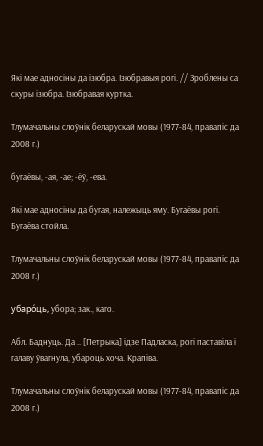Які мае адносіны да ізюбра. Ізюбравыя рогі. // Зроблены са скуры ізюбра. Ізюбравая куртка.

Тлумачальны слоўнік беларускай мовы (1977-84, правапіс да 2008 г.)

бугаёвы, ‑ая, ‑ае; ‑ёў, ‑ева.

Які мае адносіны да бугая, належыць яму. Бугаёвы рогі. Бугаёва стойла.

Тлумачальны слоўнік беларускай мовы (1977-84, правапіс да 2008 г.)

убаро́ць, убора; зак., каго.

Абл. Баднуць. Да .. [Петрыка] ідзе Падласка, рогі паставіла і галаву ўвагнула, убароць хоча. Крапіва.

Тлумачальны слоўнік беларускай мовы (1977-84, правапіс да 2008 г.)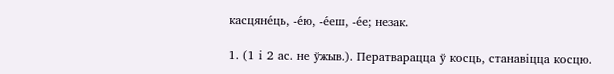касцяне́ць, -е́ю, -е́еш, -е́е; незак.

1. (1 і 2 ас. не ўжыв.). Ператварацца ў косць, станавіцца косцю.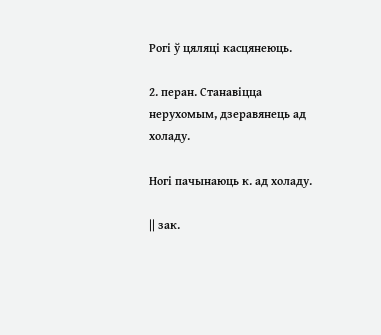Рогі ў цяляці касцянеюць.

2. перан. Станавіцца нерухомым, дзеравянець ад холаду.

Ногі пачынаюць к. ад холаду.

|| зак.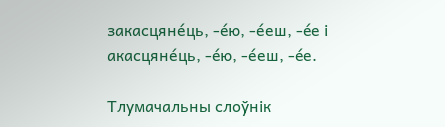закасцяне́ць, -е́ю, -е́еш, -е́е і акасцяне́ць, -е́ю, -е́еш, -е́е.

Тлумачальны слоўнік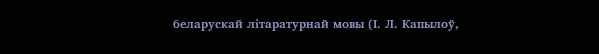беларускай літаратурнай мовы (І. Л. Капылоў,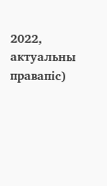2022, актуальны правапіс)